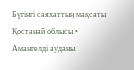Бүгінгі саяхаттың мақсаты
Қостанай облысы • Амангелді ауданы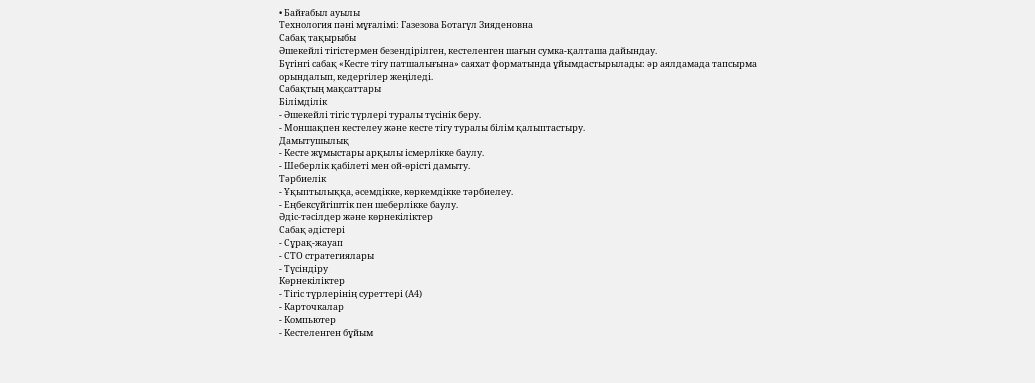• Байғабыл ауылы
Технология пәні мұғалімі: Газезова Ботагүл Зияденовна
Сабақ тақырыбы
Әшекейлі тігістермен безендірілген, кестеленген шағын сумка-қалташа дайындау.
Бүгінгі сабақ «Кесте тігу патшалығына» саяхат форматында ұйымдастырылады: әр аялдамада тапсырма орындалып, кедергілер жеңіледі.
Сабақтың мақсаттары
Білімділік
- Әшекейлі тігіс түрлері туралы түсінік беру.
- Моншақпен кестелеу және кесте тігу туралы білім қалыптастыру.
Дамытушылық
- Кесте жұмыстары арқылы ісмерлікке баулу.
- Шеберлік қабілеті мен ой-өрісті дамыту.
Тәрбиелік
- Ұқыптылыққа, әсемдікке, көркемдікке тәрбиелеу.
- Еңбексүйгіштік пен шеберлікке баулу.
Әдіс-тәсілдер және көрнекіліктер
Сабақ әдістері
- Сұрақ-жауап
- СТО стратегиялары
- Түсіндіру
Көрнекіліктер
- Тігіс түрлерінің суреттері (А4)
- Карточкалар
- Компьютер
- Кестеленген бұйым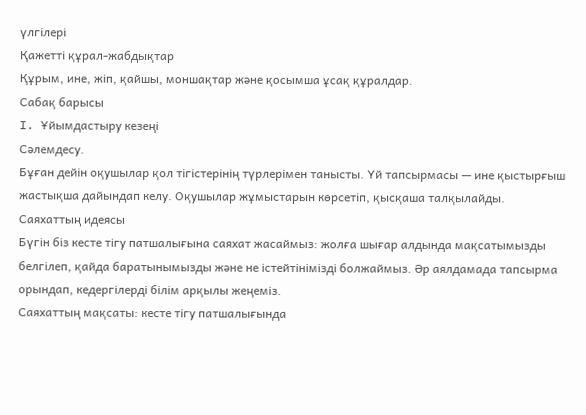үлгілері
Қажетті құрал-жабдықтар
Құрым, ине, жіп, қайшы, моншақтар және қосымша ұсақ құралдар.
Сабақ барысы
I. Ұйымдастыру кезеңі
Сәлемдесу.
Бұған дейін оқушылар қол тігістерінің түрлерімен танысты. Үй тапсырмасы — ине қыстырғыш жастықша дайындап келу. Оқушылар жұмыстарын көрсетіп, қысқаша талқылайды.
Саяхаттың идеясы
Бүгін біз кесте тігу патшалығына саяхат жасаймыз: жолға шығар алдында мақсатымызды белгілеп, қайда баратынымызды және не істейтінімізді болжаймыз. Әр аялдамада тапсырма орындап, кедергілерді білім арқылы жеңеміз.
Саяхаттың мақсаты: кесте тігу патшалығында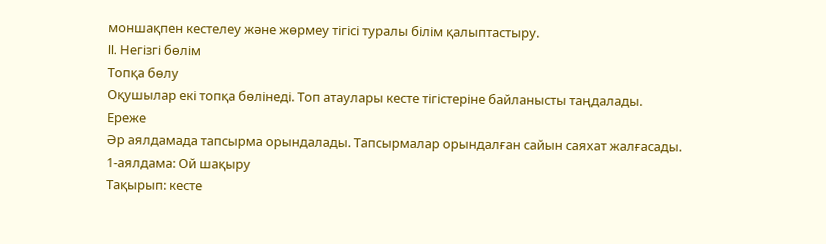моншақпен кестелеу және жөрмеу тігісі туралы білім қалыптастыру.
II. Негізгі бөлім
Топқа бөлу
Оқушылар екі топқа бөлінеді. Топ атаулары кесте тігістеріне байланысты таңдалады.
Ереже
Әр аялдамада тапсырма орындалады. Тапсырмалар орындалған сайын саяхат жалғасады.
1-аялдама: Ой шақыру
Тақырып: кесте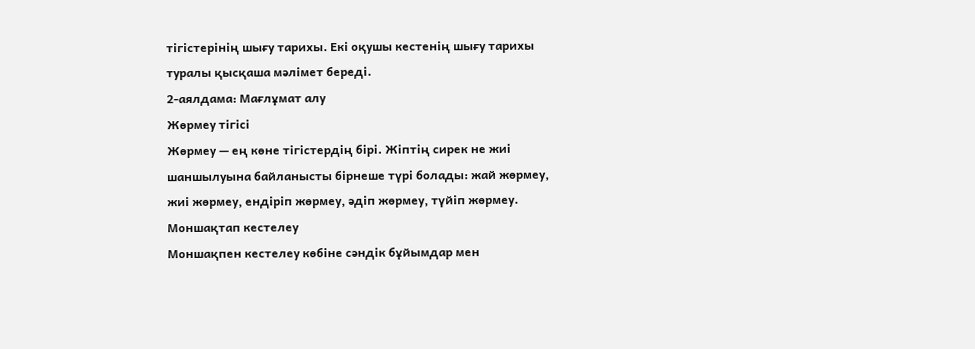тігістерінің шығу тарихы. Екі оқушы кестенің шығу тарихы туралы қысқаша мәлімет береді.
2-аялдама: Мағлұмат алу
Жөрмеу тігісі
Жөрмеу — ең көне тігістердің бірі. Жіптің сирек не жиі шаншылуына байланысты бірнеше түрі болады: жай жөрмеу, жиі жөрмеу, ендіріп жөрмеу, әдіп жөрмеу, түйіп жөрмеу.
Моншақтап кестелеу
Моншақпен кестелеу көбіне сәндік бұйымдар мен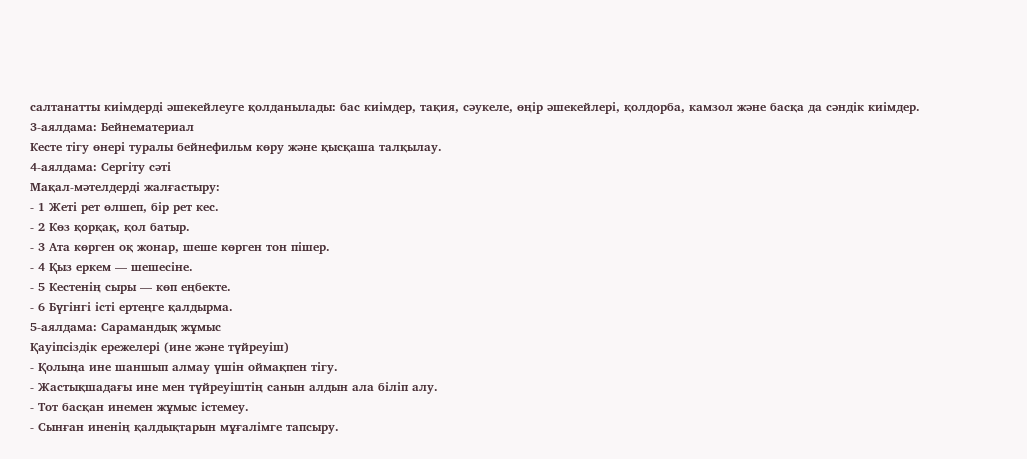салтанатты киімдерді әшекейлеуге қолданылады: бас киімдер, тақия, сәукеле, өңір әшекейлері, қолдорба, камзол және басқа да сәндік киімдер.
3-аялдама: Бейнематериал
Кесте тігу өнері туралы бейнефильм көру және қысқаша талқылау.
4-аялдама: Сергіту сәті
Мақал-мәтелдерді жалғастыру:
- 1 Жеті рет өлшеп, бір рет кес.
- 2 Көз қорқақ, қол батыр.
- 3 Ата көрген оқ жонар, шеше көрген тон пішер.
- 4 Қыз еркем — шешесіне.
- 5 Кестенің сыры — көп еңбекте.
- 6 Бүгінгі істі ертеңге қалдырма.
5-аялдама: Сарамандық жұмыс
Қауіпсіздік ережелері (ине және түйреуіш)
- Қолыңа ине шаншып алмау үшін оймақпен тігу.
- Жастықшадағы ине мен түйреуіштің санын алдын ала біліп алу.
- Тот басқан инемен жұмыс істемеу.
- Сынған иненің қалдықтарын мұғалімге тапсыру.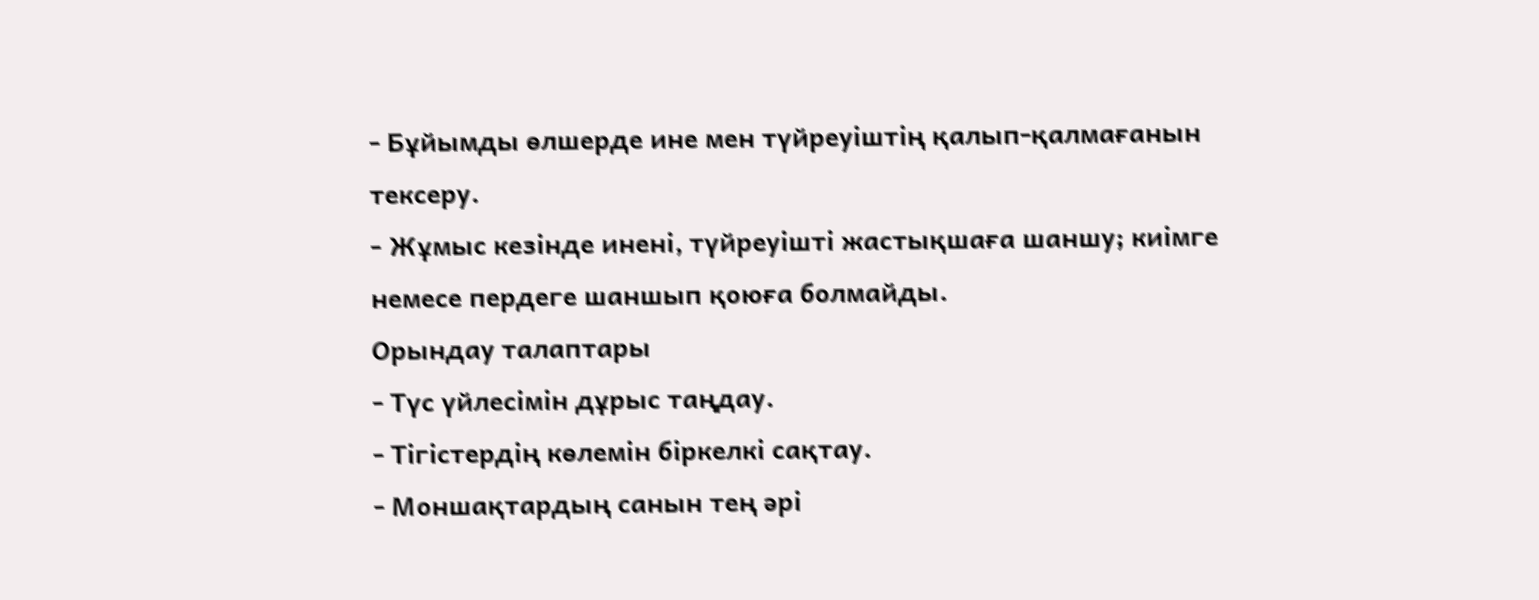- Бұйымды өлшерде ине мен түйреуіштің қалып-қалмағанын тексеру.
- Жұмыс кезінде инені, түйреуішті жастықшаға шаншу; киімге немесе пердеге шаншып қоюға болмайды.
Орындау талаптары
- Түс үйлесімін дұрыс таңдау.
- Тігістердің көлемін біркелкі сақтау.
- Моншақтардың санын тең әрі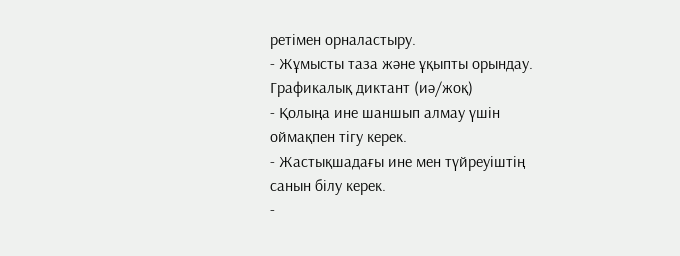ретімен орналастыру.
- Жұмысты таза және ұқыпты орындау.
Графикалық диктант (иә/жоқ)
- Қолыңа ине шаншып алмау үшін оймақпен тігу керек.
- Жастықшадағы ине мен түйреуіштің санын білу керек.
-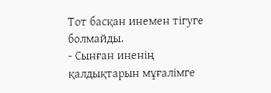Тот басқан инемен тігуге болмайды.
- Сынған иненің қалдықтарын мұғалімге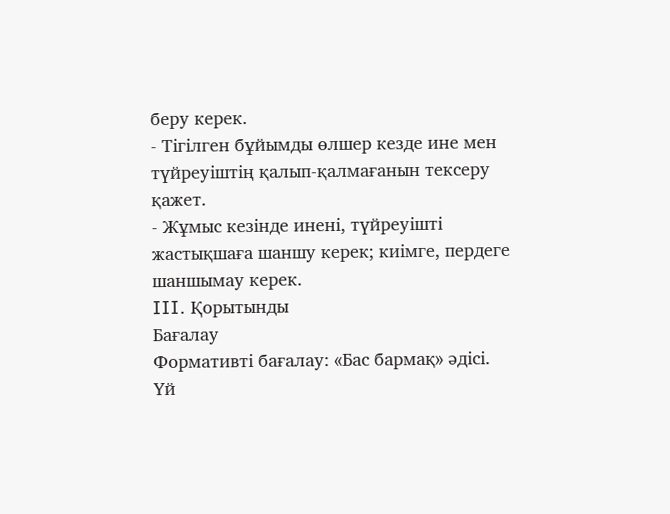беру керек.
- Тігілген бұйымды өлшер кезде ине мен түйреуіштің қалып-қалмағанын тексеру қажет.
- Жұмыс кезінде инені, түйреуішті жастықшаға шаншу керек; киімге, пердеге шаншымау керек.
III. Қорытынды
Бағалау
Формативті бағалау: «Бас бармақ» әдісі.
Үй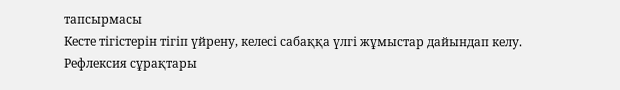тапсырмасы
Кесте тігістерін тігіп үйрену, келесі сабаққа үлгі жұмыстар дайындап келу.
Рефлексия сұрақтары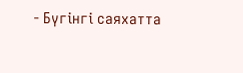- Бүгінгі саяхатта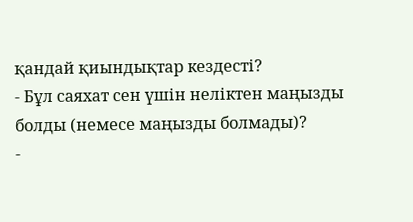қандай қиындықтар кездесті?
- Бұл саяхат сен үшін неліктен маңызды болды (немесе маңызды болмады)?
-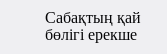Сабақтың қай бөлігі ерекше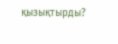қызықтырды?